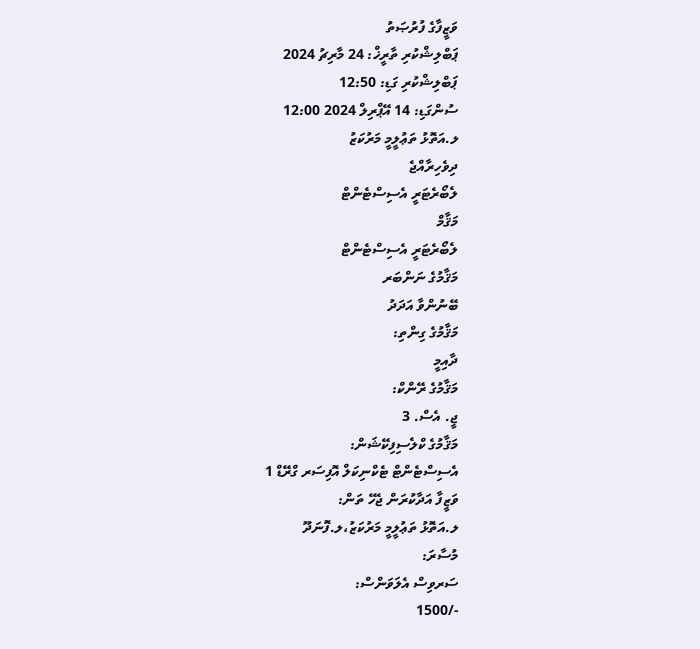ވަޒީފާގެ ފުރުޞަތު
ޕަބްލިޝްކުރި ތާރީޚް: 24 މާރިޗު 2024
ޕަބްލިޝްކުރި ގަޑި: 12:50
ސުންގަޑި: 14 އޭޕްރިލް 2024 12:00
ލ.އަތޮޅު ތަޢުލީމީ މަރުކަޒު
ދިވެހިރާއްޖެ
ލެބޯރެޓަރީ އެސިސްޓެންޓް
މަޤާމް
ލެބޯރެޓަރީ އެސިސްޓެންޓް
މަޤާމުގެ ނަންބަރ
ބޭނުންވާ އަދަދު
މަޤާމުގެ ގިންތި:
ދާއިމީ
މަޤާމުގެ ރޭންކް:
ޖީ. އެސް. 3
މަޤާމުގެ ކްލެސިފިކޭޝަން:
އެސިސްޓެންޓް ޓެކްނިކަލް އޮފިސަރ ގްރޭޑް 1
ވަޒީފާ އަދާކުރަން ޖެހޭ ތަން:
ލ.އަތޮޅު ތަޢުލީމީ މަރުކަޒު،ލ.ފޮނަދޫ
މުސާރަ:
ސަރވިސް އެލަވަންސް:
-/1500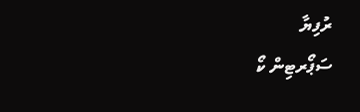ރުފިޔާ
ސަޕޯރޓިން ކޯ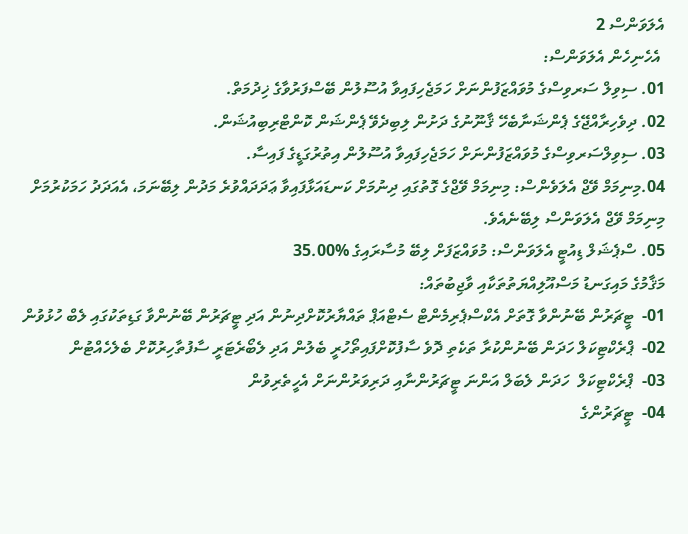އެލަވަންސް 2
 އެހެނިހެން އެލަވަންސް:
01. ސިވިލް ސަރވިސްގެ މުވައްޒަފުންނަށް ހަމަޖެހިފައިވާ އުސޫލުން ބޭސްފަރުވާގެ ޚިދުމަތް.
02. ދިވެހިރާއްޖޭގެ ޕެންޝަނާބެހޭ ޤާނޫނުގެ ދަށުން ލިބިދެވޭ ޕެންޝަން ކޮންޓްރިބިއުޝަން.
03. ސިވިލްސަރވިސްގެ މުވައްޒަފުންނަށް ހަމަޖެހިފައިވާ އުސޫލުން އިތުރުގަޑީގެ ފައިސާ.
04.މިނިމަމް ވޭޖް އެލަވެންސް: މިނިމަމް ވޭޖްގެ ގޮތުގައި ދިނުމަށް ކަނޑައަޅާފައިވާ ޢަދަދައްވުރެ މަދުން ލިބޭނަމަ، އެއަދަދު ހަމަކުރުމަށް މިނިމަމް ވޭޖް އެލަވަންސް ލިބޭނެއެވެ.
05. ސްޕެޝަލް ޑިއުޓީ އެލަވަންސް: މުވައްޒަފަށް ލިބޭ މުސާރައިގެ %35.00
މަޤާމުގެ މައިގަނޑު މަސްއޫލިއްޔަތުތަކާއި ވާޖިބުތައް:
01-  ޓީޗަރުން ބޭނުންވާ ގޮތަށް އެކްސްޕެރިމެންޓް ސެޓްއަޕް ތައްޔާރުކޮށްދިނުން އަދި ޓީޗަރުން ބޭނުންވާ ގަޑިތަކުގައި ލެބް ހުޅުވުން
02-  ޕްރެކްޓިކަލް ހަދަން ބޭނުންކުރާ ތަކެތި ދޮވެ ސާފުކޮށްފައިތޯހުރީ ބެލުން އަދި ލެބޯރެޓަރީ ސާފުތާހިރުކޮށް ބެލެހެއްޓުން
03-  ޕްރެކްޓިކަލް  ހަދަން ލެބަލް އަންނަ ޓީޗަރުންނާއި ދަރިވަރުންނަށް އެހީތެރިވުން
04-  ޓީޗަރުންގެ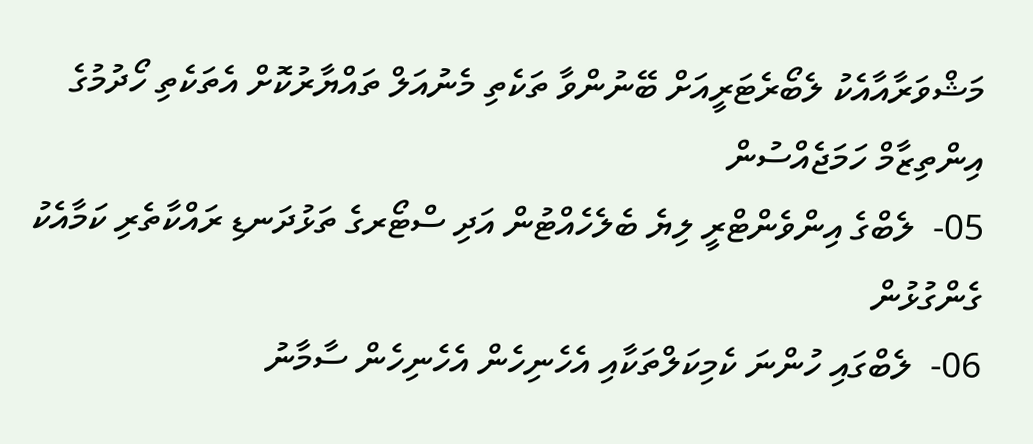މަޝްވަރާއާއެކު ލެބޯރެޓަރީއަށް ބޭނުންވާ ތަކެތި މެނުއަލް ތައްޔާރުކޮށް އެތަކެތި ހޯދުމުގެ އިންތިޒާމް ހަމަޖެއްސުން
05-  ލެބްގެ އިންވެންޓްރީ ލިޔެ ބެލެހެއްޓުން އަދި ސްޓޯރގެ ތަޅުދަނޑި ރައްކާތެރި ކަމާއެކު ގެންގުޅުން
06-  ލެބްގައި ހުންނަ ކެމިކަލްތަކާއި އެހެނިހެން އެހެނިހެން ސާމާނު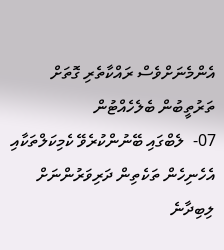އެންމެނަށްވެސް ރައްކާތެރި ގޮތަށް ތަރުތީބުން ބެލެހެއްޓުން
07-  ލެބްގައި ބޭނުންކުރެވޭ ކެމިކަލްތަކާއި އެހެނިހެން ތަކެތިން ދަރިވަރުންނަށް ލިބިދާނެ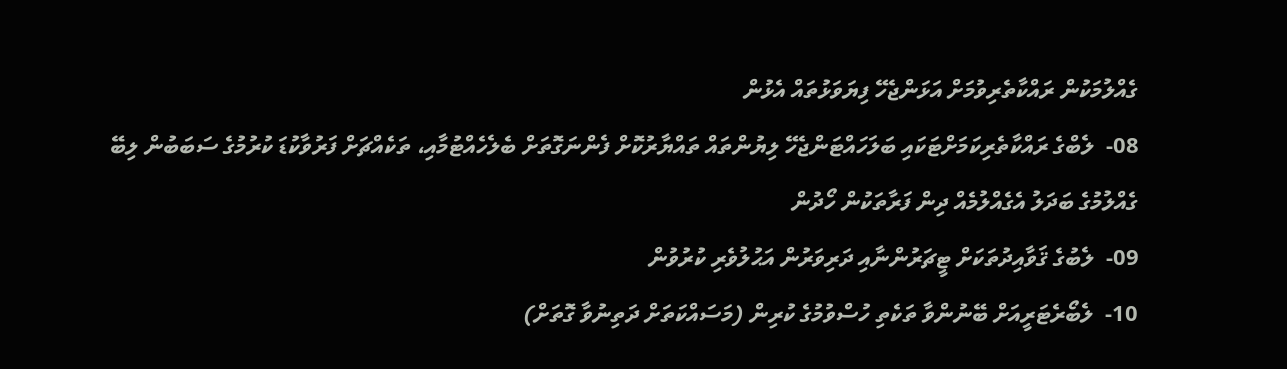ގެއްލުމަކުން ރައްކާތެރިވުމަށް އަޅަންޖެހޭ ފިޔަވަޅުތައް އެޅުން
08-  ލެބްގެ ރައްކާތެރިކަމަށްޓަކައި ބަލަހައްޓަންޖެހޭ ލިޔުންތައް ތައްޔާރުކޮށް ފެންނަގޮތަށް ބެލެހެއްޓުމާއި، ތަކެއްޗަށް ފަރުވާކުޑަ ކުރުމުގެ ސަބަބުން ލިބޭ ގެއްލުމުގެ ބަދަލު އެގެއްލުމެއް ދިން ފަރާތަކުން ހޯދުން
09-  ލެބުގެ ޤަވާއިދުތަކަށް ޓީޗަރުންނާއި ދަރިވަރުން އަޙުލުވެރި ކުރުވުން
10-  ލެބޯރެޓަރީއަށް ބޭނުންވާ ތަކެތި ހުސްވުމުގެ ކުރިން (މަސައްކަތަށް ދަތިނުވާ ގޮތަށް)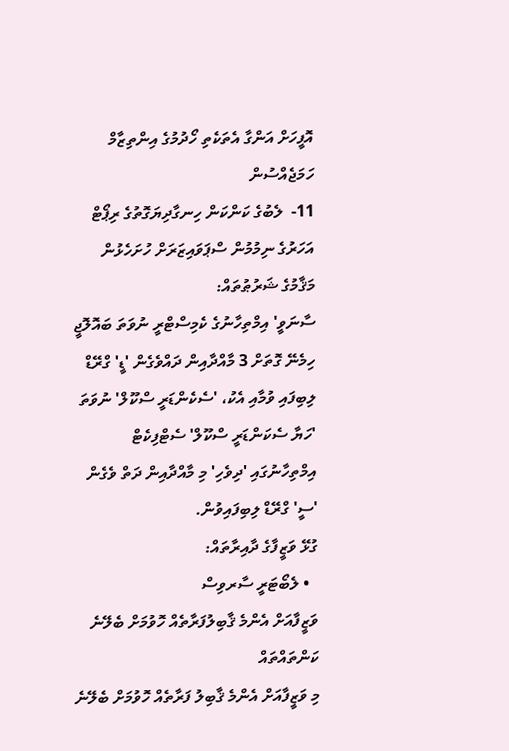އޮފީހަށް އަންގާ އެތަކެތި ހޯދުމުގެ އިންތިޒާމް ހަމަޖެއްސުން
11-  ލެބުގެ ކަންކަން ހިނގާދިޔަގޮތުގެ ރިޕޯޓް އަހަރުގެ ނިމުމުން ސްޕަވައިޒަރަށް ހުށަހެޅުން
މަޤާމުގެ ޝަރުޠުތައް:
ސާނަވީ' އިމްތިހާނުގެ ކެމިސްޓްރީ ނުވަތަ ބައޮލޮޖީ ހިމެނޭ ގޮތަށް 3 މާއްދާއިން ދައްވެގެން 'ޑީ' ގްރޭޑް ލިބިފައި ވުމާއި އެކު، 'ސެކެންޑަރީ ސްކޫލް' ނުވަތަ 'ހަޔާ ސެކަންޑަރީ ސްކޫލް' ސެޓްފިކެޓް އިމްތިހާނުގައި 'ދިވެހި' މި މާއްދާއިން ދަތް ވެގެން 'ސީ' ގްރޭޑް ލިބިފައިވުން.
ގުޅޭ ވަޒީފާގެ ދާއިރާތައް:
  • ލެބޯޓަރީ ސާރވިސް
ވަޒީފާއަށް އެންމެ ޤާބިލުފަރާތެއް ހޮވުމަށް ބެލޭނެ ކަންތައްތައް
މި ވަޒީފާއަށް އެންމެ ޤާބިލު ފަރާތެއް ހޮވުމަށް ބެލޭނެ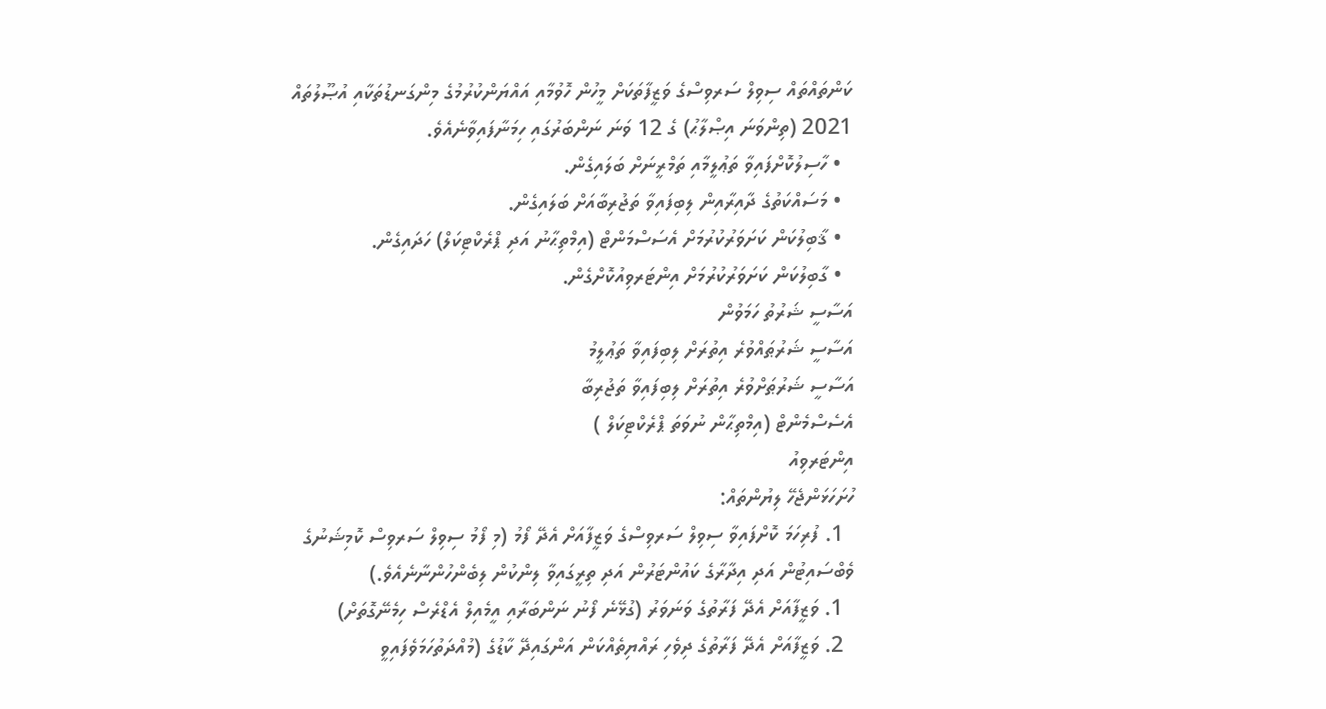ކަންތައްތައް ސިވިލް ސަރވިސްގެ ވަޒީފާތަކަށް މީހުން ހޮވުމާއި އައްޔަންކުރުމުގެ މިންގަނޑުތަކާއި އުޞޫލުތައް 2021 (ތިންވަނަ އިޞްލާޙު) ގެ 12 ވަނަ ނަންބަރުގައި ހިމަނާފައިވާނެއެވެ.
  • ހާސިލުކޮށްފައިވާ ތަޢުލީމާއި ތަމްރީނަށް ބަލައިގެން.
  • މަސައްކަތުގެ ދާއިރާއިން ލިބިފައިވާ ތަޖުރިބާއަށް ބަލައިގެން.
  • ޤާބިލުކަން ކަށަވަރުކުރުމަށް އެސަސްމަންޓް (އިމްތިޙާނު އަދި ޕްރެކްޓިކަލް) ހަދައިގެން.
  • ގާބިލުކަން ކަށަވަރުކުރުމަށް އިންޓަރވިއުކޮށްގެން.
އަސާސީ ޝަރުތު ހަމަވުން
އަސާސީ ޝަރުޠައްވުރެ އިތުރަށް ލިބިފައިވާ ތަޢުލީމު
އަސާސީ ޝަރުޠަށްވުރެ އިތުރަށް ލިބިފައިވާ ތަޖުރިބާ
އެސެސްމެންޓް (އިމްތިޙާން ނުވަތަ ޕްރެކްޓިކަލް )
އިންޓަރވިއު
ހުށަހަޅަންޖެހޭ ލިޔުންތައް:
  1. ފުރިހަމަ ކޮށްފައިވާ ސިވިލް ސަރވިސްގެ ވަޒީފާއަށް އެދޭ ފޯމު (މި ފޯމު ސިވިލް ސަރވިސް ކޮމިޝަނުގެ ވެބްސައިޓުން އަދި އިދާރާގެ ކައުންޓަރުން އަދި ތިރީގައިވާ ލިންކުން ލިބެންހުންނާނެއެވެ.)
  1. ވަޒީފާއަށް އެދޭ ފަރާތުގެ ވަނަވަރު (ގުޅޭނެ ފޯނު ނަންބަރާއި އީމެއިލް އެޑްރެސް ހިމެނޭގޮތަށް)
  2. ވަޒީފާއަށް އެދޭ ފަރާތުގެ ދިވެހި ރައްޔިތެއްކަން އަންގައިދޭ ކާޑުގެ (މުއްދަތުހަމަވެފައިވީ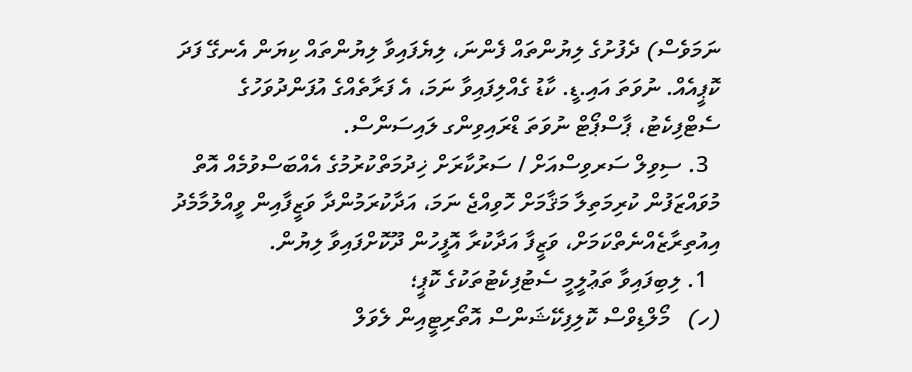ނަމަވެސް) ދެފުށުގެ ލިޔުންތައް ފެންނަ، ލިޔެފައިވާ ލިޔުންތައް ކިޔަން އެނގޭ ފަދަ ކޮޕީއެއް. ނުވަތަ އައި.ޑީ. ކާޑު ގެއްލިފައިވާ ނަމަ، އެ ފަރާތެއްގެ އުފަންދުވަހުގެ ސެޓްފިކެޓު، ޕާސްޕޯޓް ނުވަތަ ޑްރައިވިންގ ލައިސަންސް.
  3. ސިވިލް ސަރވިސްއަށް / ސަރުކާރަށް ޚިދުމަތްކުރުމުގެ އެއްބަސްވުމެއް އޮތް މުވައްޒަފުން ކުރިމަތިލާ މަޤާމަށް ހޮވިއްޖެ ނަމަ، އަދާކުރަމުންދާ ވަޒީފާއިން ވީއްލުމާމެދު އިއުތިރާޒެއްނެތްކަމަށް، ވަޒީފާ އަދާކުރާ އޮފީހުން ދޫކޮށްފައިވާ ލިޔުން.
  1. ލިބިފައިވާ ތަޢުލީމީ ސެޓުފިކެޓުތަކުގެ ކޮޕީ؛
(ހ)   މޯލްޑިވްސް ކޮލިފިކޭޝަންސް އޮތޯރިޓީއިން ލެވަލް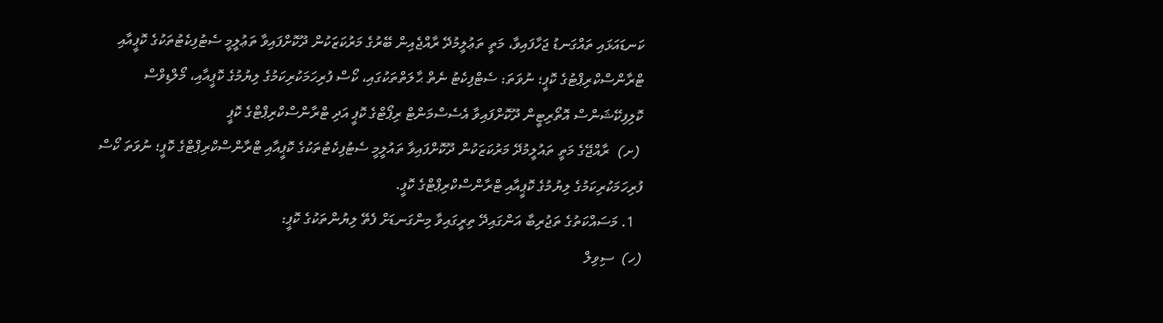ކަނޑައަޅައި ތައްގަނޑު ޖަހާފައިވާ، މަތީ ތަޢުލީމުދޭ ރާއްޖެއިން ބޭރުގެ މަރުކަޒަކުން ދޫކޮށްފައިވާ ތަޢުލީމީ ސެޓުފިކެޓުތަކުގެ ކޮޕީއާއި ޓްރާންސްކްރިޕްޓުގެ ކޮޕީ؛ ނުވަތަ: ސެޓްފިކެޓު ނެތް ޙާލަތްތަކުގައި، ކޯސް ފުރިހަމަކުރިކަމުގެ ލިޔުމުގެ ކޮޕީއާއި، މޯލްޑިވްސް ކޮލިފިކޭޝަންސް އޮތޯރިޓީން ދޫކޮށްފައިވާ އެސެސްމަންޓް ރިޕޯޓްގެ ކޮޕީ އަދި ޓްރާންސްކްރިޕްޓްގެ ކޮޕީ
 (ށ)  ރާއްޖޭގެ މަތީ ތައުލީމުދޭ މަރުކަޒަކުން ދޫކޮށްފައިވާ ތައުލީމީ ސެޓުފިކެޓުތަކުގެ ކޮޕީއާއި ޓްރާންސްކްރިޕްޓްގެ ކޮޕީ؛ ނުވަތަ ކޯސް ފުރިހަމަކުރިކަމުގެ ލިޔުމުގެ ކޮޕީއާއި ޓްރާންސްކްރިޕްޓްގެ ކޮޕީ.
  1. މަސައްކަތުގެ ތަޖުރިބާ އަންގައިދޭ ތިރީގައިވާ މިންގަނޑަށް ފެތޭ ލިޔުންތަކުގެ ކޮޕީ:
(ހ)  ސިވިލް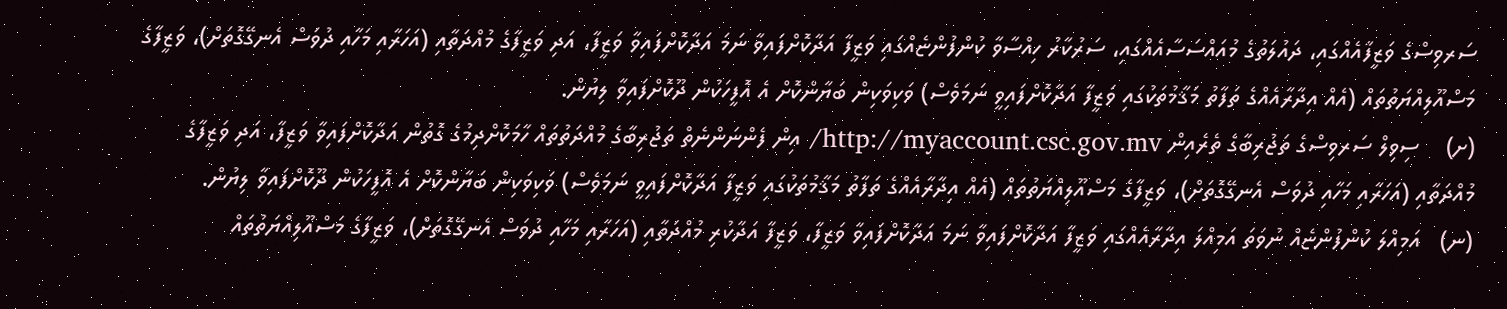ސަރވިސްގެ ވަޒީފާއެއްގައި، ދައުލަތުގެ މުއައްސަސާއެއްގައި، ސަރުކާރު ހިއްސާވާ ކުންފުންޏެއްގައި ވަޒީފާ އަދާކޮށްފައިވާ ނަމަ އަދާކޮށްފައިވާ ވަޒީފާ، އަދި ވަޒީފާގެ މުއްދަތާއި (އަހަރާއި މަހާއި ދުވަސް އެނގޭގޮތަށް)، ވަޒީފާގެ މަސްއޫލިއްޔަތުތައް (އެއް އިދާރާއެއްގެ ތަފާތު މަޤާމުތަކުގައި ވަޒީފާ އަދާކޮށްފައިވީ ނަމަވެސް) ވަކިވަކިން ބަޔާންކޮށް އެ އޮފީހަކުން ދޫކޮށްފައިވާ ލިޔުން.
(ށ)    ސިވިލް ސަރވިސްގެ ތަޖުރިބާގެ ތެރެއިން http://myaccount.csc.gov.mv/ އިން ފެންނަންނެތް ތަޖުރިބާގެ މުއްދަތުތައް ހާމަކޮށްދިމުގެ ގޮތުން އަދާކޮށްފައިވާ ވަޒީފާ، އަދި ވަޒީފާގެ މުއްދަތާއި (އަހަރާއި މަހާއި ދުވަސް އެނގޭގޮތަށް)، ވަޒީފާގެ މަސްއޫލިއްޔަތުތައް (އެއް އިދާރާއެއްގެ ތަފާތު މަޤާމުތަކުގައި ވަޒީފާ އަދާކޮށްފައިވީ ނަމަވެސް) ވަކިވަކިން ބަޔާންކޮށް އެ އޮފީހަކުން ދޫކޮށްފައިވާ ލިޔުން.
(ނ)   އަމިއްލަ ކުންފުންޏެއް ނުވަތަ އަމިއްލަ އިދާރާއެއްގައި ވަޒީފާ އަދާކޮށްފައިވާ ނަމަ އަދާކޮށްފައިވާ ވަޒީފާ، ވަޒީފާ އަދާކުރި މުއްދަތާއި (އަހަރާއި މަހާއި ދުވަސް އެނގޭގޮތަށް)، ވަޒީފާގެ މަސްއޫލިއްޔަތުތައް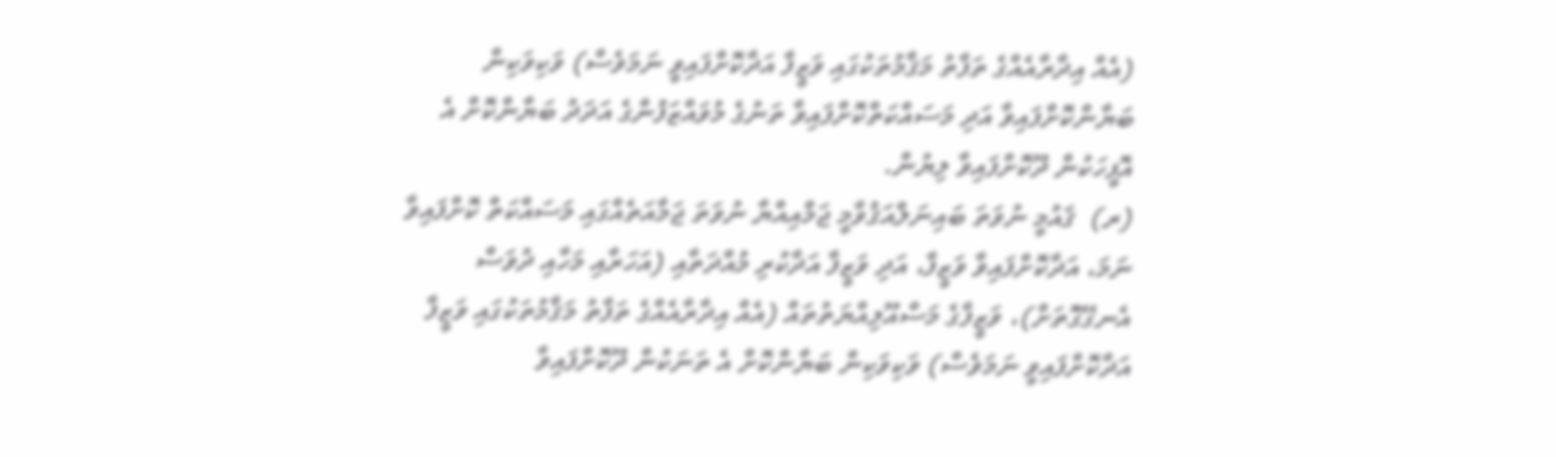(އެއް އިދާރާއެއްގެ ތަފާތު މަޤާމުތަކުގައި ވަޒީފާ އަދާކޮށްފައިވީ ނަމަވެސް) ވަކިވަކިން ބަޔާންކޮށްފައިވާ އަދި މަސައްކަތްކޮށްފައިވާ ތަނުގެ މުވައްޒަފުންގެ އަދަދު ބަޔާންކޮށް އެ އޮފީހަކުން ދޫކޮށްފައިވާ ލިޔުން.
(ރ)  ޤައުމީ ނުވަތަ ބައިނަލްއަޤުވާމީ ޖަމްއިއްޔާ ނުވަތަ ޖަމާއަތެއްގައި މަސައްކަތް ކޮށްފައިވާ ނަމަ، އަދާކޮށްފައިވާ ވަޒީފާ، އަދި ވަޒީފާ އަދާކުރި މުއްދަތާއި (އަހަރާއި މަހާއި ދުވަސް އެނގޭގޮތަށް)، ވަޒީފާގެ މަސްއޫލިއްޔަތުތައް (އެއް އިދާރާއެއްގެ ތަފާތު މަޤާމުތަކުގައި ވަޒީފާ އަދާކޮށްފައިވީ ނަމަވެސް) ވަކިވަކިން ބަޔާންކޮށް އެ ތަނަކުން ދޫކޮށްފައިވާ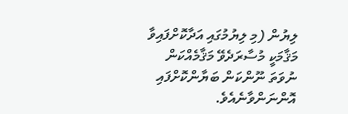ލިޔުން (މި ލިޔުމުގައި އަދާކޮށްފައިވާ މަޤާމަކީ މުސާރަދެވޭ މަޤާމެއްކަން ނުވަތަ ނޫންކަން ބަޔާންކޮށްފައި އޮންނަންވާނެއެވެ.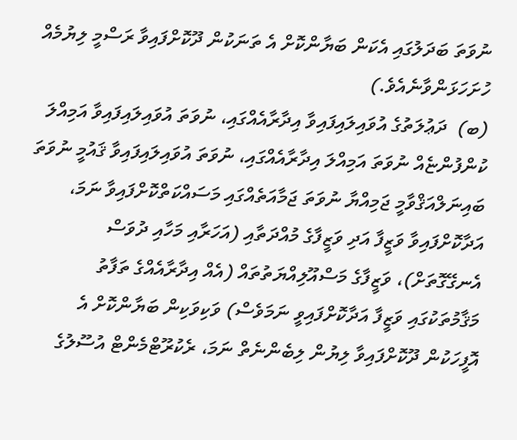ނުވަތަ ބަދަލުގައި އެކަން ބަޔާންކޮށް އެ ތަނަކުން ދޫކޮށްފައިވާ ރަސްމީ ލިޔުމެއް ހުށަހަޅަންވާނެއެވެ.)
(ބ)  ދަޢުލަތުގެ އުވައިލައިފައިވާ އިދާރާއެއްގައި، ނުވަތަ އުވައިލައިފައިވާ އަމިއްލަ ކުންފުންޏެއް ނުވަތަ އަމިއްލަ އިދާރާއެއްގައި، ނުވަތަ އުވައިލައިފައިވާ ޤައުމީ ނުވަތަ ބައިނަލްއަޤްވާމީ ޖަމިއްޔާ ނުވަތަ ޖަމާއަތެއްގައި މަސައްކަތްކޮށްފައިވާ ނަމަ،  އަދާކޮށްފައިވާ ވަޒީފާ އަދި ވަޒީފާގެ މުއްދަތާއި (އަހަރާއި މަހާއި ދުވަސް އެނގޭގޮތަށް)، ވަޒީފާގެ މަސްއޫލިއްޔަތުތައް (އެއް އިދާރާއެއްގެ ތަފާތު މަޤާމުތަކުގައި ވަޒީފާ އަދާކޮށްފައިވީ ނަމަވެސް) ވަކިވަކިން ބަޔާންކޮށް އެ އޮފީހަކުން ދޫކޮށްފައިވާ ލިޔުން ލިބެންނެތް ނަމަ، ރެކުރޫޓްމެންޓް އުސޫލުގެ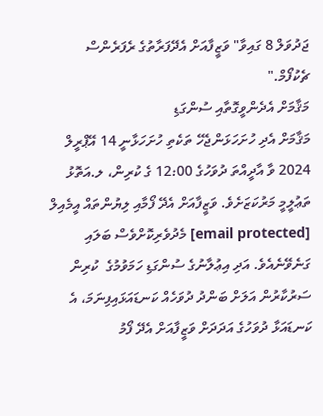ޖަދުވަލް 8 ގައިވާ" ވަޒީފާއަށް އެދޭފަރާތުގެ ރެފަރެންސް ޗެކުފޯމް."
މަޤާމަށް އެދެންވީގޮތާއި ސުންގަޑި
މަޤާމަށް އެދި ހުށަހަޅަންޖެހޭ ތަކެތި ހުށަހަޅާނީ 14 އޭޕްރީލް 2024 ވާ އާދީއްތަ ދުވަހުގެ 12:00 ގެ ކުރިން، ލ.އަތޮޅު ތަޢުލީމީ މަރުކަޒަށެވެ. ވަޒީފާއަށް އެދޭ ފޯމާއި ލިޔުންތައް އީމެއިލް [email protected] މެދުވެރިކޮށްވެސް ބަލައި ގަނެވޭނެއެވެ. އަދި އިޢުލާނުގެ ސުންގަޑި ހަމަވުމުގެ  ކުރިން ސަރުކާރުން އަލަށް ބަންދު ދުވަހެއް ކަނޑައަޅައިފިނަމަ، އެ ކަނޑައަޅާ ދުވަހުގެ އަދަދަށް ވަޒީފާއަށް އެދޭ ފޯމު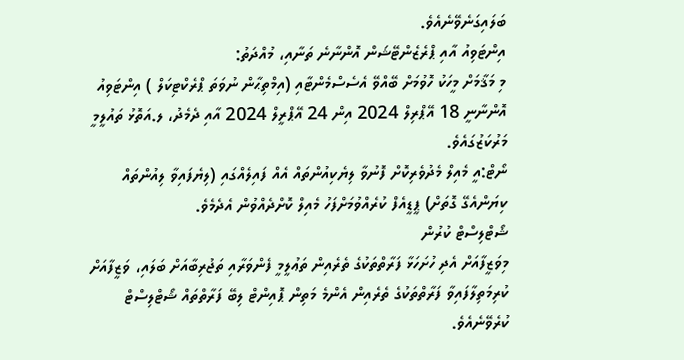ބަލައިގަނެވޭނެއެވެ.
އިންޓަވިއު އާއި ޕްރެޒެންޓޭޝަން އޮންނާނެ ތަނާއި، މުއްދަތު:
މި މަޤާމަށް މީހަކު ހޮވުމަށް ބޭއްވޭ އެސެސްމެންޓާއި (އިމްތިޙާން ނުވަތަ ޕްރެކްޓިކަލް ) އިންޓަވިއު އޮންނާނީ 18 އޭޕްރިލް 2024 އިން 24 އޭޕްރީލް 2024 އާއި ދެމެދު، ލ.އަތޮޅު ތައުލީމީ މަރުކަޒުގައެވެ.
ނޯޓް:އީ މެއިލް މެދުވެރިކޮށް ފޮނުވާ ލިޔެކިއުންތައް އެއް ފައިލެއްގައި (ލިޔެފައިވާ ލިއުންތައް ކިޔަންއެގޭ ގޮތަށް) ޕީޑީއެފް ކުރެއްވުމަށްފަހު މެއިލް ކޮށްދެއްވުން އެދެމެވެ.
ޝޯޓްލިސްޓް ކުރުން
މިވަޒީފާއަށް އެދި ހުށަހަޅާ ފަރާތްތަކުގެ ތެރެއިން ތަޢުލީމީ ފެންވަރާއި ތަޖުރިބާއަށް ބަލައި، ވަޒީފާއަށް ކުރިމަތިލާފައިވާ ފަރާތްތަކުގެ ތެރެއިން އެންމެ މަތިން ޕޮއިންޓް ލިބޭ ފަރާތްތައް ޝޯޓްލިސްޓް ކުރެވޭނެއެވެ.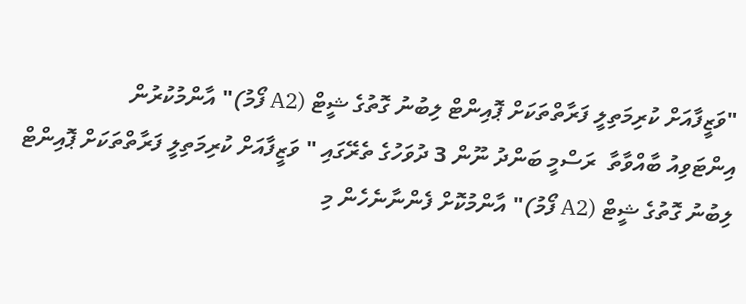"ވަޒީފާއަށް ކުރިމަތިލީ ފަރާތްތަކަށް ޕޮއިންޓް ލިބުނު ގޮތުގެ ޝީޓް (A2 ފޯމު)" އާންމުކުރުން
އިންޓަވިއު ބާއްވާތާ  ރަސްމީ ބަންދު ނޫން 3 ދުވަހުގެ ތެރޭގައި " ވަޒީފާއަށް ކުރިމަތިލީ ފަރާތްތަކަށް ޕޮއިންޓް ލިބުނު ގޮތުގެ ޝީޓް (A2 ފޯމު)" އާންމުކޮށް ފެންނާނެހެން މި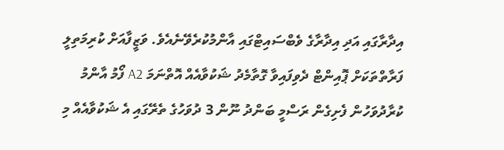އިދާރާގައި އަދި އިދާރާގެ ވެބްސައިޓްގައި އާންމުކުރެވޭނެއެވެ. ވަޒީފާއަށް ކުރިމަތިލީ ފަރާތްތަކަށް ޕޮއިންޓް ދެވިފައިވާ ގޮތާމެދު ޝަކުވާއެއް އޮތްނަމަ A2 ފޯމު އާންމު ކުރާދުވަހުން ފެށިގެން ރަސްމީ ބަންދު ނޫން 3 ދުވަހުގެ ތެރޭގައި އެ ޝަކުވާއެއް މި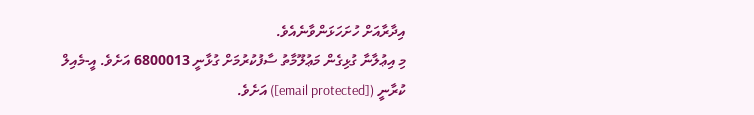އިދާރާއަށް ހުށަހަޅަންވާނެއެވެ.
މި އިޢުލާނާ ގުޅިގެން މަޢުލޫމާތު ސާފުކުރުމަށް ގުޅާނީ 6800013 އަށެވެ. އީ-މެއިލް ކުރާނީ ([email protected]) އަށެވެ.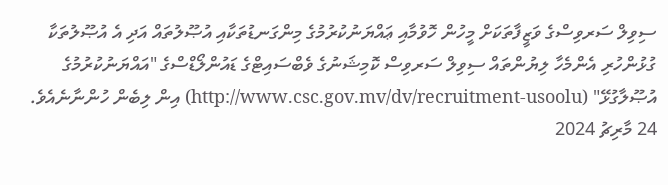ސިވިލް ސަރވިސްގެ ވަޒީފާތަކަށް މީހުން ހޮވުމާއި ޢައްޔަނުކުރުމުގެ މިންގަނޑުތަކާއި އުޞޫލުތައް އަދި އެ އުޞޫލުތަކާ ގުޅުންހުރި އެންމެހާ ލިޔުންތައް ސިވިލް ސަރވިސް ކޮމިޝަނުގެ ވެބްސައިޓްގެ ޑައުންލޯޑްސްގެ "އައްޔަނުކުރުމުގެ އުޞޫލާގުޅޭ" (http://www.csc.gov.mv/dv/recruitment-usoolu) އިން ލިބެން ހުންނާނެއެވެ.
24 މާރިޗު 2024